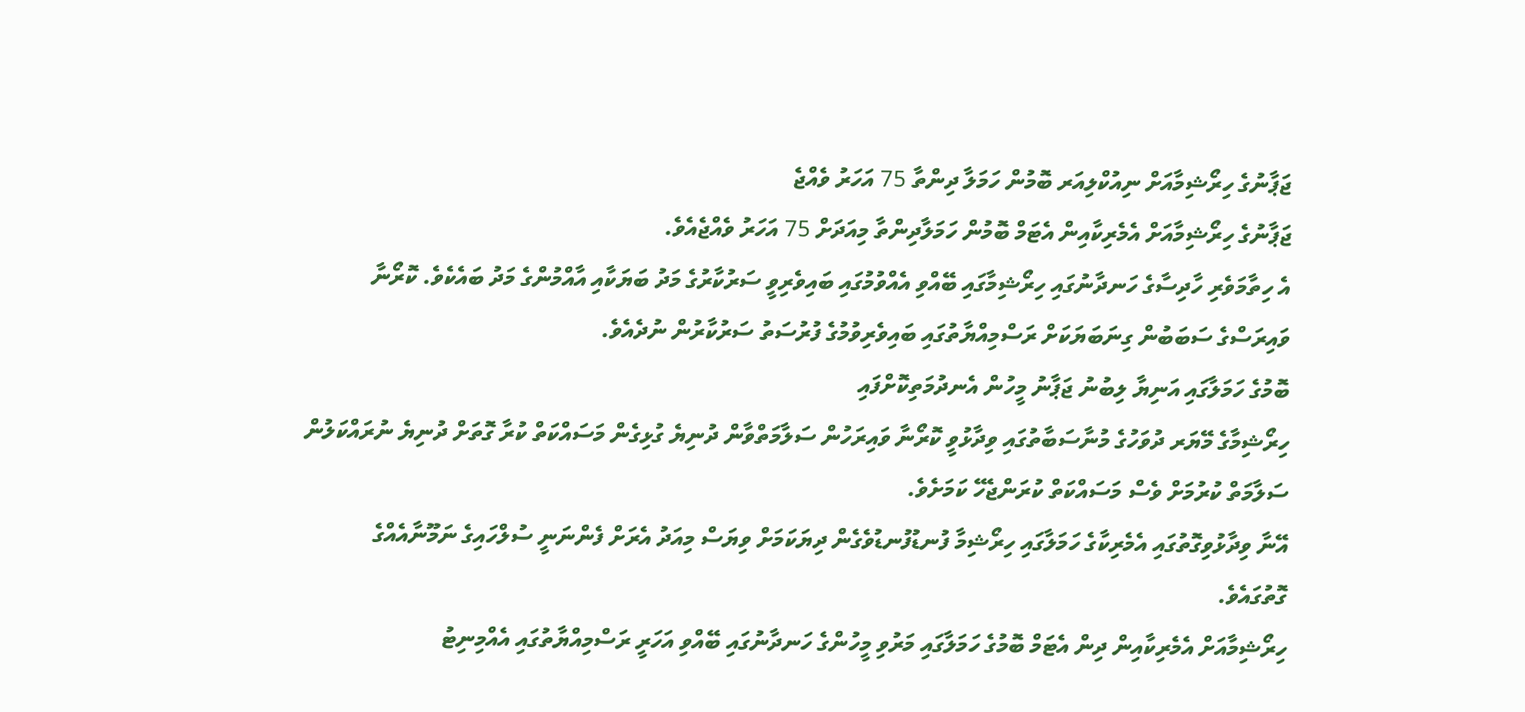ޖަޕާނުގެ ހިރޯޝިމާއަށް ނިއުކްލިއަރ ބޮމުން ހަމަލާ ދިންތާ 75 އަހަރު ވެއްޖެ
ޖަޕާނުގެ ހިރޯޝިމާއަށް އެމެރިކާއިން އެޓަމް ބޮމުން ހަމަލާދިންތާ މިއަދަށް 75 އަހަރު ވެއްޖެއެވެ.
އެ ހިތާމަވެރި ހާދިސާގެ ހަނދާނުގައި ހިރޯޝިމާގައި ބޭއްވި އެއްވުމުގައި ބައިވެރިވީ ސަރުކާރުގެ މަދު ބަޔަކާއި އާއްމުންގެ މަދު ބައެކެވެ. ކޮރޯނާ ވައިރަސްގެ ސަބަބުން ގިނަބަޔަކަށް ރަސްމިއްޔާތުގައި ބައިވެރިވުމުގެ ފުރުސަތު ސަރުކާރުން ނުދެއެވެ.
ބޮމުގެ ހަމަލާގައި އަނިޔާ ލިބުނު ޖަޕާނު މީހުން އެނދުމަތިކޮށްފައި
ހިރޯޝިމާގެ މޭޔަރ ދުވަހުގެ މުނާސަބާތުގައި ވިދާޅުވީ ކޮރޯނާ ވައިރަހުން ސަލާމަތްވާން ދުނިޔެ ގުޅިގެން މަސައްކަތް ކުރާ ގޮތަށް ދުނިޔެ ނުރައްކަލުން ސަލާމަތް ކުރުމަށް ވެސް މަސައްކަތް ކުރަންޖެހޭ ކަމަށެވެ.
އޭނާ ވިދާޅުވިގޮތުގައި އެމެރިކާގެ ހަމަލާގައި ހިރޯޝިމާ ފުނޑުފުނޑުވެގެން ދިޔަކަމަށް ވިޔަސް މިއަދު އެރަށް ފެންނަނީ ސުލްހައިގެ ނަމޫނާއެއްގެ ގޮތުގައެވެ.
ހިރޯޝިމާއަށް އެމެރިކާއިން ދިން އެޓަމް ބޮމުގެ ހަމަލާގައި މަރުވި މީހުންގެ ހަނދާނުގައި ބޭއްވި އަހަރީ ރަސްމިއްޔާތުގައި އެއްމިނިޓު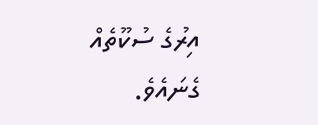އިރުގެ ސުކޫތެއް ގެނައެވެ.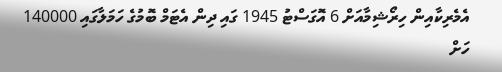އެމެރިކާއިން ހިރޯޝިމާއަށް 6 އޮގަސްޓު 1945 ގައި ދިން އެޓަމް ބޮމުގެ ހަމަލާގައި 140000 ހަށް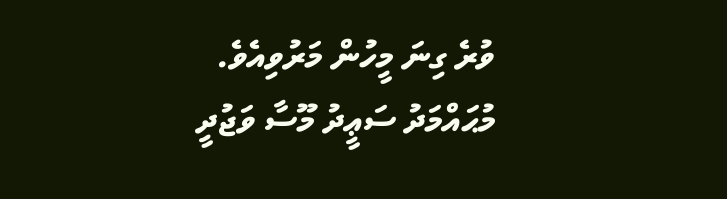ވުރެ ގިނަ މީހުން މަރުވިއެވެ.
މުޙައްމަދު ސަޢީދު މޫސާ ވަޖުދީ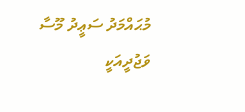މުޙައްމަދު ސަޢީދު މޫސާ ވަޖުދީއަކީ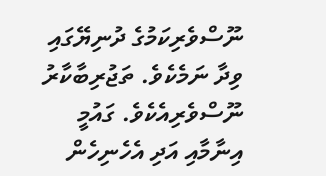ނޫސްވެރިކަމުގެ ދުނިޔޭގައި ވިދާ ނަމެކެވެ. ތަޖުރިބާކާރު ނޫސްވެރިއެކެވެ. ގައުމީ އިނާމާއި އަދި އެހެނިހެން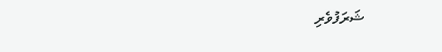ޝަރަފުވެރި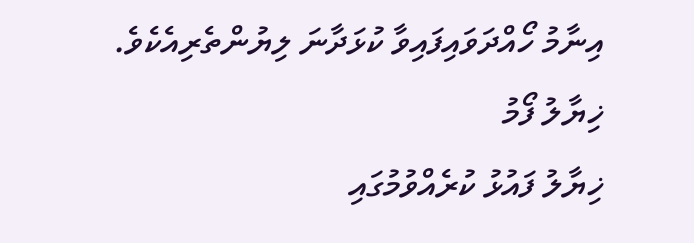އިނާމު ހޯއްދަވައިފައިވާ ކުޅަދާނަ ލިޔުންތެރިއެކެވެ.
ޚިޔާލު ފޯމު
ޚިޔާލު ފައުޅު ކުރެއްވުމުގައި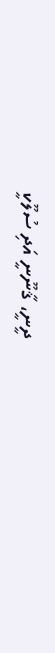ދީނީ، ޤާނޫނީ އަދި ސުލޫކީ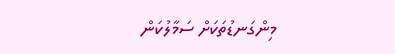މިންގަނޑުތަކަށް ސަމާލުކަން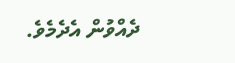ދެއްވުން އެދެމެވެ.